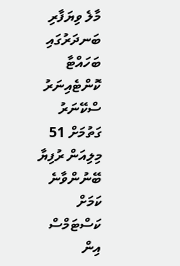މާލެ ވިޔަފާރި ބަނދަރުގައި ބަހައްޓާ ކޮންޓެއިނަރު ސްކޭނަރު ގަތުމަށް 51 މިލިއަން ރުފިޔާ ބޭނުންވާނެ ކަމަށް ކަސްޓަމްސް އިން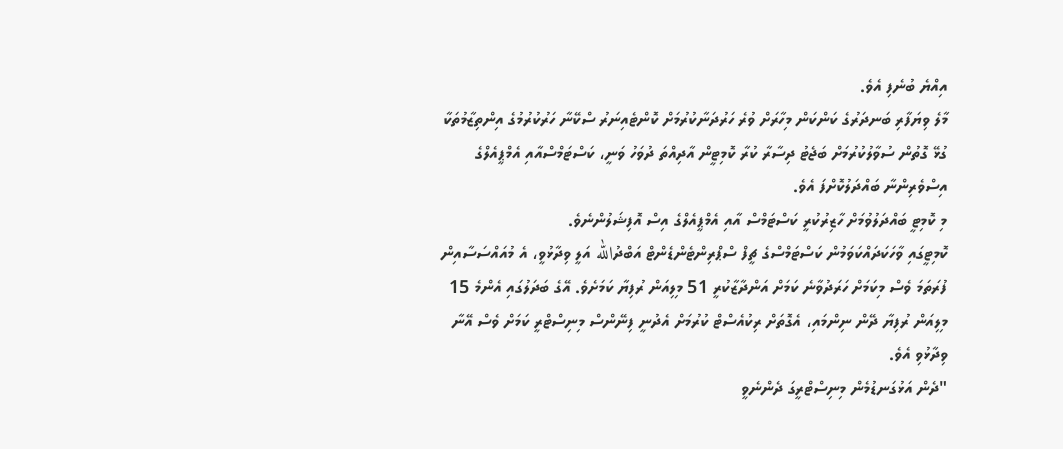އިއްޔެ ބުނެފި އެވެ.
މާލެ ވިޔަފާރި ބަނދަރުގެ ކަންކަން މިހާރަށް ވުރެ ހަރުދަނާކުރުމަށް ކޮންޓެއިނަރު ސްކޭނާ ހަރުކުރުމުގެ އިންތިޒާމުތަކާ ގުޅޭ ގޮތުން ސުވާލުކުރުމަށް ބަޖެޓު ދިސާރާ ކުރާ ކޮމިޓީން އާދިއްތަ ދުވަހު ވަނީ، ކަސްޓަމްސްއާއި އެމްޕީއެލްގެ އިސްވެރިންނާ ބައްދަލުކޮށްފަ އެވެ.
މި ކޮމިޓީ ބައްދަލުވުމަށް ހާޒިރުކުރީ ކަސްޓަމްސް އާއި އެމްޕީއެލްގެ އިސް އޮފިޝަލުންނެވެ.
ކޮމިޓީގައި ވާހަކަދައްކަވަމުން ކަސްޓަމްސްގެ ޗީފް ސްޕްރިންޓެންޑެންޓް އަބްދުالله އަލީ ވިދާޅުވީ، އެ މުއައްސަސާއިން ފުރަތަމަ ވެސް މިކަމަށް ހަރަދުވާނެ ކަމަށް އަންދާޒާކުރީ 51 މިލިއަން ރުފިޔާ ކަމަށެވެ. އޭގެ ބަދަލުގައި އެންމެ 15 މިލިއަން ރުފިޔާ ދޭން ނިންމައި، އެގޮތަށް ރިކުއެސްޓް ކުރުމަށް އެދުނީ ފިނޭންސް މިނިސްޓްރީ ކަމަށް ވެސް އޭނާ ވިދާޅުވި އެވެ.
"ދެން އަޅުގަނޑުމެން މިނިސްޓްރީގަ ދެންނެވީ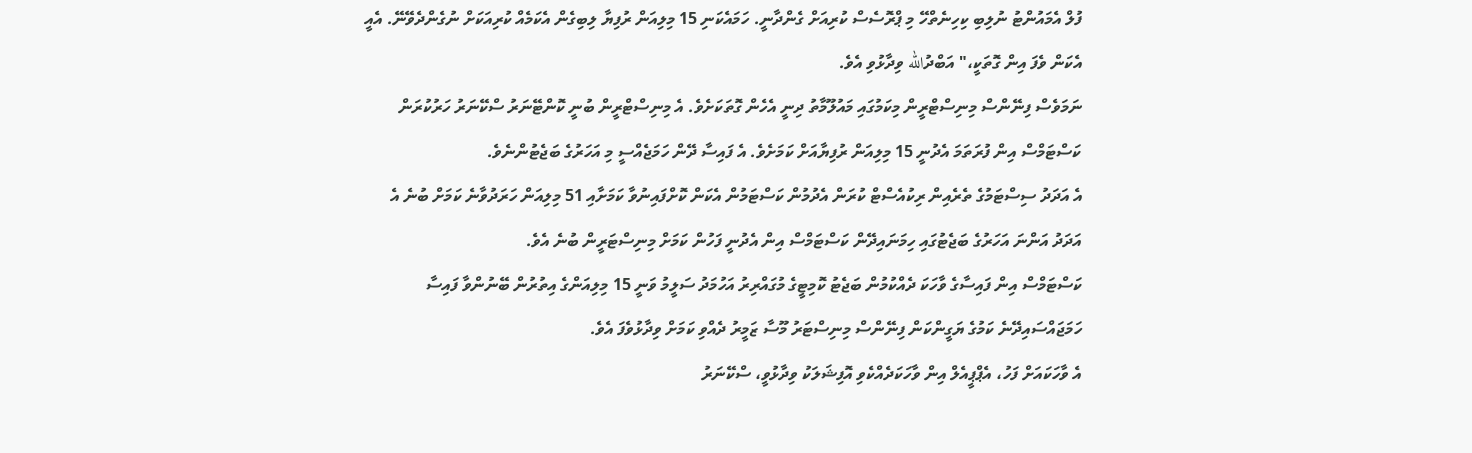ފުލް އެމައުންޓު ނުލިބި ކިހިނެތްހޭ މި ޕްރޮސެސް ކުރިއަށް ގެންދާނީ. ހަމައެކަނި 15 މިލިއަން ރުފިޔާ ލިބިގެން އެކަމެއް ކުރިއަކަށް ނުގެންދެވޭނޭ. އެއީ އެކަން ވެފަ އިން ގޮތަކީ،" އަބްދުالله ވިދާޅުވި އެވެ.
ނަމަވެސް ފިނޭންސް މިނިސްޓްރީން މިކަމުގައި މައުލޫމާތު ދިނީ އެހެން ގޮތަކަށެވެ. އެ މިނިސްޓްރީން ބުނީ ކޮންޓޭނަރު ސްކޭނަރު ހަރުކުރަން ކަސްޓަމްސް އިން ފުރަތަމަ އެދުނީ 15 މިލިއަން ރުފިޔާއަށް ކަމަށެވެ. އެ ފައިސާ ދޭން ހަމަޖެއްސީ މި އަހަރުގެ ބަޖެޓުންނެވެ.
އެ އަދަދު ސިސްޓަމުގެ ތެރެއިން ރިކުއެސްޓް ކުރަން އެދުމުން ކަސްޓަމުން އެކަން ކޮށްފައިނުވާ ކަމަށާއި 51 މިލިއަން ހަރަދުވާނެ ކަމަށް ބުނެ އެ އަދަދު އަންނަ އަހަރުގެ ބަޖެޓުގައި ހިމަނައިދޭން ކަސްޓަމްސް އިން އެދުނީ ފަހުން ކަމަށް މިނިސްޓަރީން ބުނެ އެވެ.
ކަސްޓަމްސް އިން ފައިސާގެ ވާހަކަ ދެއްކުމުން ބަޖެޓު ކޮމިޓީގެ މުގައްރިރު އަހުމަދު ސަލީމު ވަނީ 15 މިލިއަންގެ އިތުރުން ބޭނުންވާ ފައިސާ ހަމަޖައްސައިދޭނެ ކަމުގެ ޔަގީންކަން ފިނޭންސް މިނިސްޓަރު މޫސާ ޒަމީރު ދެއްވި ކަމަށް ވިދާޅުވެފަ އެވެ.
އެ ވާހަކައަށް ފަހު، އެޕްޕީއެލް އިން ވާހަކަދެއްކެވި އޮފިޝަލަކު ވިދާޅުވީ، ސްކޭނަރު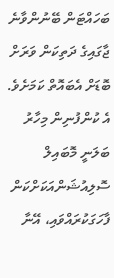ބަހައްޓަން ބޭނުންވާނެ ޖާގައިގެ ދަތިކަން ވަރަށް ބޮޑަށް އެބައޮތް ކަމަށެވެ.
އެ ކުންފުނިން މިހާރު ބަލަނީ މޮބައިލް ސޮލިއުޝަންއަކަށްކަން ފާހަގަކުރައްވައި، އޭނާ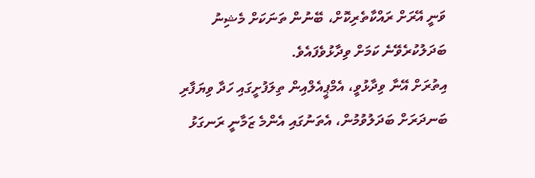ވަނީ އޭރަށް ރައްކާތެރިކޮށް، ބޭނުން ތަނަކަށް މެޝިނު ބަދަލުކުރެވޭނެ ކަމަށް ވިދާޅުވެފައެވެ.
އިތުރަށް އޭނާ ވިދާޅުވީ، އެމްޕީއެލްއިން ތިލަފުށީގައި ހަދާ ވިޔަފާރި ބަނދަރަށް ބަދަލުވުމުން، އެތަނުގައި އެންމެ ޒަމާނީ ރަނގަޅު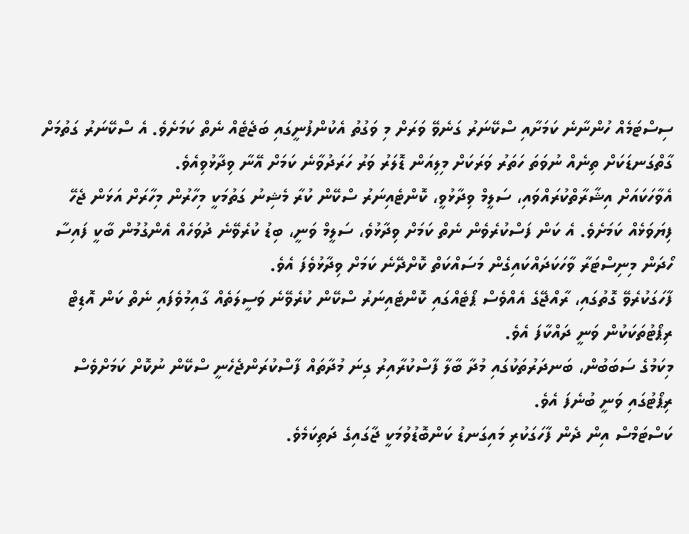ސިސްޓަމެއް ހުންނާނެ ކަމަށާއި ސްކޭނަރު ގަނެވޭ ވަރަށް މި ވަގުތު އެކުންފުނީގައި ބަޖެޓެއް ނެތް ކަމަށެވެ. އެ ސްކޭނަރު ގަތުމަށް ގާތްގަނޑަކަށް ތިނެއް ނުވަތަ ހަތަރު ވަރަކަށް މިލިއަން ޑޮލަރު ވަރު ހަރަދުވާނެ ކަމަށް އޭނާ ވިދާޅުވިއެވެ.
އެވާހަކައަށް އިޝާރާތްކުރައްވައި، ސަލީމް ވިދާޅުވީ، ކޮންޓެއިނަރު ސްކޭން ކުރާ މެޝިނު ގަތުމަކީ މިހާރުން މިހާރަށް އަޅަން ޖެހޭ ފިޔަވަޅެއް ކަމަށެވެ. އެ ކަން ފަސްކުރެވެން ނެތް ކަމަށް ވިދާޅުވެ، ސަލީމް ވަނީ، ބިޑު ކުރެވޭނެ ދުވަހެއް އެންގުމުން ބާކީ ފައިސާ ހޯދަން މިނިސްޓަރާ ވާހަކަދައްކައިގެން މަސައްކަތް ކޮށްދޭނެ ކަމަށް ވިދާޅުވެފަ އެވެ.
ފާހަގަކުރެވޭ ގޮތުގައި، ރާއްޖޭގެ އެއްވެސް ޕޯޓެއްގައި ކޮންޓެއިނަރު ސްކޭން ކުރެވޭނެ ވަސީލަތެއް ގާއިމުވެފައި ނެތް ކަން އޮޑިޓް ރިޕޯޓުތަކަކުން ވަނީ ދައްކާފަ އެވެ.
މިކަމުގެ ސަބަބުން، ބަނދަރުތަކުގައި މުދާ ބާލާ ފާސްކުރާއިރު ގިނަ މުދާތައް ފާސްކުރަންޖެހެނީ ސްކޭން ނުކޮށް ކަމަށްވެސް ރިޕޯޓުގައި ވަނީ ބުނެފަ އެވެ.
ކަސްޓަމްސް އިން ދެން ފާހަގަކުރި މައިގަނޑު ކަންބޮޑުވުމަކީ ޖާގައިގެ ދަތިކަމެވެ.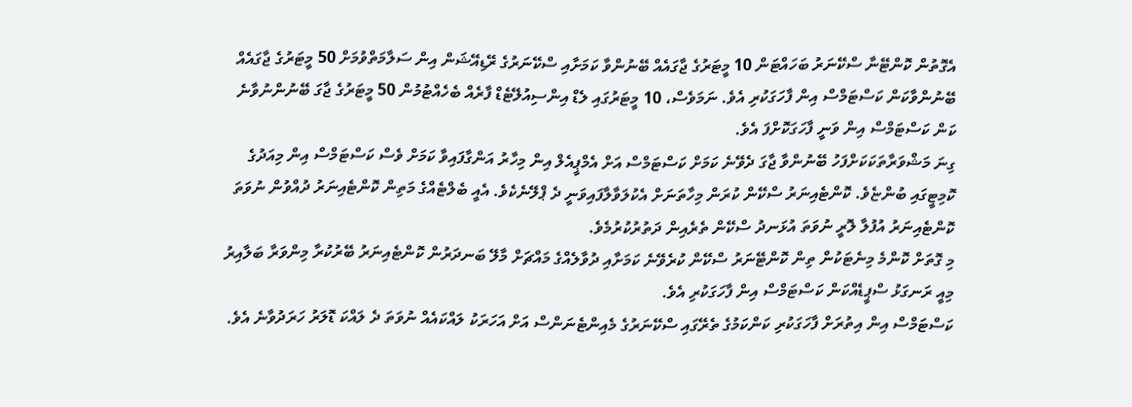އެގޮތުން ކޮންޓޭނާ ސްކޭނަރު ބަހައްޓަން 10 މީޓަރުގެ ޖާގައެއް ބޭނުންވާ ކަމަށާއި ސްކޭނަރުގެ ރޭޑިއޭޝަން އިން ސަލާމަތްވުމަށް 50 މީޓަރުގެ ޖާގައެއް ބޭނުންވާކަން ކަސްޓަމްސް އިން ފާހަގަކުރި އެވެ. ނަމަވެސް، 10 މީޓަރުގައި ލެޑް އިންސިއުލޭޓެޑް ފާރެއް ބެހެއްޓުމުން 50 މީޓަރުގެ ޖާގަ ބޭނުންނުވާނެ ކަން ކަސްޓަމްސް އިން ވަނީ ފާހަގަކޮށްފަ އެވެ.
ގިނަ މަޝްވަރާތަކަކަށްފަހު ބޭނުންވާ ޖާގަ ދެވޭނެ ކަމަށް ކަސްޓަމްސް އަށް އެމްޕީއެލް އިން މިހާރު އަންގާފައިވާ ކަމަށް ވެސް ކަސްޓަމްސް އިން މިއަދުގެ ކޮމިޓީގައި ބުންޏެވެ. ކޮންޓެއިނަރު ސްކޭން ކުރަން މިހާތަނަށް އެކުލަވާލާފައިވަނީ ދެ ޕްލޭނެކެވެ. އެއީ ބެލްޓެއްގެ މަތިން ކޮންޓެއިނަރު ދުއްވުން ނުވަތަ ކޮންޓެއިނަރު އުފުލާ ލޮރީ ނުވަތަ އުޅަނދު ސްކޭން ތެރެއިން ދަތުރުކުރުމެވެ.
މި ގޮތަށް ކޮންމެ މިނެޓަކުން ތިން ކޮންޓޭނަރު ސްކޭން ކުރެވޭނެ ކަމަށާއި ދުވާލެއްގެ މައްޗަށް މާލޭ ބަނދަރުން ކޮންޓެއިނަރު ބޭރުކުރާ މިންވަރާ ބަލާއިރު މިއީ ރަނގަޅު ސްޕީޑެއްކަން ކަސްޓަމްސް އިން ފާހަގަކުރި އެވެ.
ކަސްޓަމްސް އިން އިތުރަށް ފާހަގަކުރި ކަންކަމުގެ ތެރޭގައި ސްކޭނަރުގެ މެއިންޓެނަންސް އަށް އަހަރަކު ލައްކައެއް ނުވަތަ ދެ ލައްކަ ޑޮލަރު ހަރަދުވާނެ އެވެ.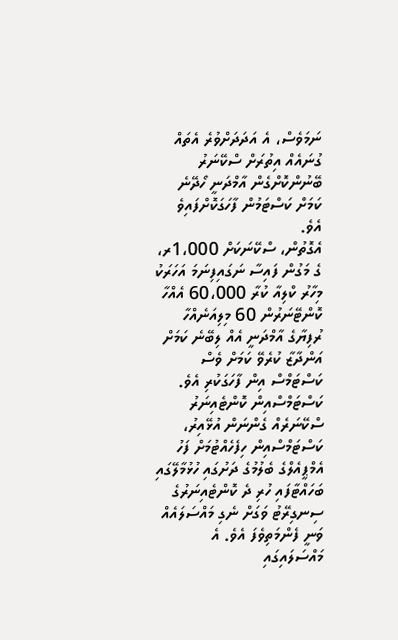ނަމަވެސް، އެ އަދަދަށްވުރެ އެތައް ގުނައެއް އިތުރަށް ސްކޭނަރު ބޭނުންކޮށްގެން އާމްދަނީ ހޯދޭނެ ކަމަށް ކަސްޓަމުން ފާހަގަކޮށްފައިވެ އެވެ.
އެގޮތުން، ސްކޭނަކަށް 1،000ރ، ގެ މަގުން ފައިސާ ނަގައިފިނަމަ އަހަރަކު މިހާރު ކްލިއާ ކުރާ 60،000 އެއްހާ ކޮންޓޭނަރުން 60 މިލިއަނެއްހާ ރުފިޔާގެ އާމްދަނީ އެއް ލިބޭނެ ކަމަށް އަންދާޒާ ކުރެވޭ ކަމަށް ވެސް ކަސްޓަމްސް އިން ފާހަގަކުރި އެވެ.
ކަސްޓަމްސްއިން ކޮންޓެއިނަރު ސްކޭނަރެއް ގެންނަން އުޅޭއިރު، ކަސްޓަމްސްއިން ހިފެހެއްޓުމަށް ފަހު އެމްޕީއެލްގެ ބެލުމުގެ ދަށުގައި ހުޅުމާލޭގައި ބަހައްޓާފައި ހުރި ދެ ކޮންޓެއިނަރުގެ ސިނގިރޭޓު ވަގަށް ނެގި މައްސަލައެއް ވަނީ ފެންމަތިވެފަ އެވެ. އެ މައްސަލައިގައި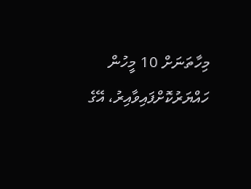މިހާތަނަށް 10 މީހުން ހައްޔަރުކޮށްފައިވާއިރު، އޭގެ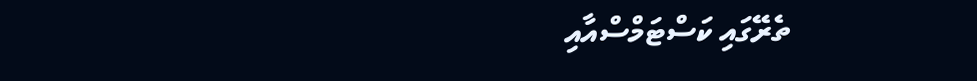ތެރޭގައި ކަސްޓަމްސްއާއި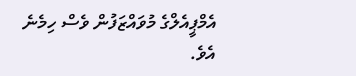އެމްޕީއެލްގެ މުވައްޒަފުން ވެސް ހިމެނެ އެވެ.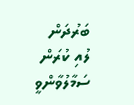ބަރުދަން ލުއި ކުރަން ސަމާލުވާންވީ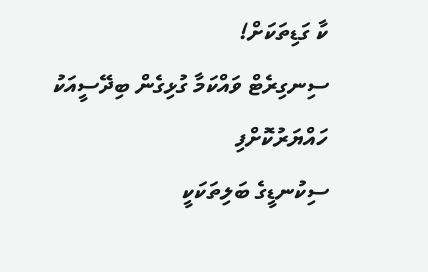ކާ ގަޑިތަކަށް!
ސިނގިރެޓް ވައްކަމާ ގުޅިގެން ބިދޭސީއަކު ހައްޔަރުކޮށްފި
ސިކުނޑީގެ ބަލިތަކަކީ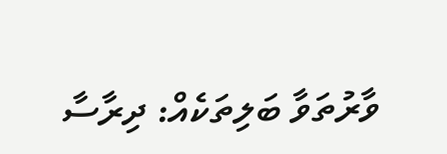ވާރުތަވާ ބަލިތަކެއް: ދިރާސާ